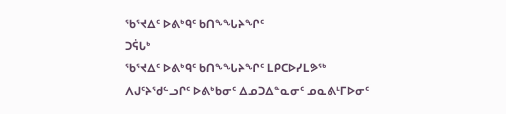ᖃᕐᔪᐃᑦ ᐅᕕᒃᑫᑦ ᑲᑎᖕᖓᔨᖏᑦ
ᑐᕌᒐᒃ
ᖃᕐᔪᐃᑦ ᐅᕕᒃᑫᑦ ᑲᑎᖕᖓᔨᖏᑦ ᒪᑭᑕᐅᓯᒪᕗᖅ ᐱᒍᑦᔨᖁᓪᓗᒋᑦ ᐅᕕᒃᑲᓂᑦ ᐃᓄᑐᐃᓐᓇᓂᑦ ᓄᓇᕕᒻᒥᐅᓂᑦ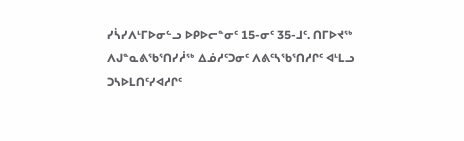ᓯᓵᓯᐱᒻᒥᐅᓂᓪᓗ ᐅᑭᐅᓕᓐᓂᑦ 15-ᓂᑦ 35-ᒧᑦ. ᑎᒥᐅᔪᖅ ᐱᒍᓐᓇᕕᖃᕐᑎᓯᓲᖅ ᐃᓅᓱᑦᑐᓂᑦ ᐱᕕᑦᓴᖃᕐᑎᓱᒋᑦ ᐊᒻᒪᓗ ᑐᓴᐅᒪᑎᑦᓯᐊᓱᒋᑦ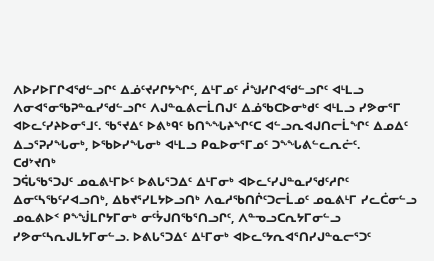ᐱᐅᓯᐅᒥᒋᐊᖁᓪᓗᒋᑦ ᐃᓅᑦᔪᓯᒋᔭᖏᑦ, ᐃᒻᒥᓄᑦ ᓲᖑᓯᒋᐊᖁᓪᓗᒋᑦ ᐊᒻᒪᓗ ᐱᓂᐊᕐᓂᖃᕈᓐᓇᓯᖁᓪᓗᒋᑦ ᐱᒍᓐᓇᕕᓕᒫᑎᒍᑦ ᐃᓅᖃᑕᐅᓂᒃᑯᑦ ᐊᒻᒪᓗ ᓯᕗᓂᕐᒥ ᐊᐅᓚᑦᓯᔨᐅᓂᕐᒧᑦ. ᖃᕐᔪᐃᑦ ᐅᕕᒃᑫᑦ ᑲᑎᖕᖓᔨᖏᑦᑕ ᐊᓪᓗᕆᐊᒍᑎᓕᒫᖏᑦ ᐃᓄᐃᑦ ᐃᓗᕐᕈᓯᖓᓂᒃ, ᐅᖃᐅᓯᖓᓂᒃ ᐊᒻᒪᓗ ᑭᓇᐅᓂᕐᒥᓄᑦ ᑐᖕᖓᕕᓪᓚᕆᓖᑦ.
ᑕᑯᔾᔪᑎᒃ
ᑐᕌᒐᖃᕐᑐᒍᑦ ᓄᓇᕕᒻᒥᐅᑦ ᐅᕕᒐᕐᑐᐃᑦ ᐃᒻᒥᓂᒃ ᐊᐅᓚᑦᓯᒍᓐᓇᓯᖁᑦᓱᒋᑦ ᐃᓂᑦᓴᖃᑦᓯᐊᓗᑎᒃ, ᐃᑲᔪᕐᓯᒪᔭᐅᓗᑎᒃ ᐱᓇᓱᖃᑎᒌᑦᑐᓕᒫᓄᑦ ᓄᓇᕕᒻᒥ ᓯᓚᑖᓂᓪᓗ ᓄᓇᕕᐅᑉ ᑭᖕᖒᒪᒋᔭᒥᓂᒃ ᓂᑦᔮᒍᑎᖃᕐᑎᓗᒋᑦ, ᐱᓐᓀᓗᑕᕆᔭᒥᓂᓪᓗ ᓯᕗᓂᑦᓴᕆᒍᒪᔭᒥᓂᓪᓗ. ᐅᕕᒐᕐᑐᐃᑦ ᐃᒻᒥᓂᒃ ᐊᐅᓚᑦᔭᕆᐊᕐᑎᓯᒍᓐᓇᓕᕐᑐᑦ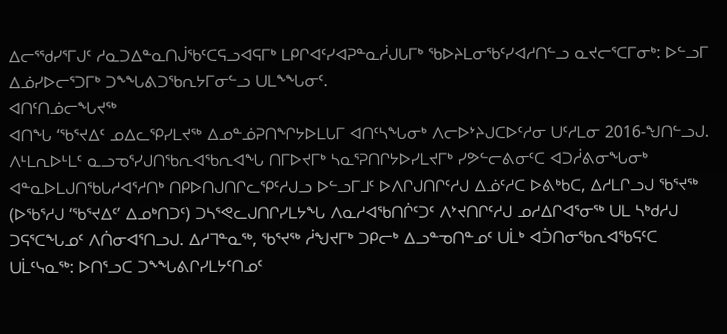ᐃᓕᕐᖁᓯᕐᒥᒍᑦ ᓱᓇᑐᐃᓐᓇᑎᒎᖃᑦᑕᕋᓗᐊᕋᒥᒃ ᒪᑭᒋᐊᑦᓯᐊᕈᓐᓇᓲᒍᒐᒥᒃ ᖃᐅᔨᒪᓂᖃᑦᓯᐊᓱᑎᓪᓗ ᓇᔪᓕᕐᑕᒥᓂᒃ: ᐅᓪᓗᒥ ᐃᓅᓯᐅᓕᕐᑐᒥᒃ ᑐᖕᖓᕕᑐᖃᕆᔭᒥᓂᓪᓗ ᑌᒪᖕᖓᓂᑦ.
ᐊᑎᑦᑎᓅᓕᖓᔪᖅ
ᐊᑎᖓ ‘ᖃᕐᔪᐃᑦ ᓄᐃᓚᕿᓯᒪᔪᖅ ᐃᓄᓐᓅᕈᑎᖏᔭᐅᒪᒐᒥ ᐊᑎᑦᓴᖓᓂᒃ ᐱᓕᐅᔾᔨᒍᑕᐅᑦᓱᓂ ᑌᑦᓱᒪᓂ 2016-ᖑᑎᓪᓗᒍ. ᐱᒻᒪᕆᐅᒻᒪᑦ ᓇᓗᓀᕐᓯᒍᑎᖃᕆᐊᖃᕆᐊᖓ ᑎᒥᐅᔪᒥᒃ ᓴᓇᕐᕈᑎᒋᔭᐅᓯᒪᔪᒥᒃ ᓯᕗᓪᓕᕕᓂᑦᑕ ᐊᑐᓲᕕᓂᖓᓂᒃ ᐊᓐᓇᐅᒪᒍᑎᖃᒐᓱᐊᕐᓱᑎᒃ ᑎᑭᐅᑎᒍᑎᒋᓚᕿᑦᓱᒍᓗ ᐅᓪᓗᒥᒧᑦ ᐅᐱᒋᒍᑎᒋᑦᓱᒍ ᐃᓅᑦᓱᑕ ᐅᕕᒃᑲᑕ, ᐃᓱᒪᒋᓗᒍ ᖃᕐᔪᖅ (ᐅᖃᕐᓱᒍ ‘ᖃᕐᔪᐃᑦ’ ᐃᓄᒃᑎᑐᑦ) ᑐᓴᕐᕙᓚᒍᑎᒋᓯᒪᔭᖓ ᐱᓇᓱᐊᖃᑎᒌᑦᑐᑦ ᐱᔾᔪᑎᒋᑦᓱᒍ ᓄᓱᐃᒋᐊᕐᓂᖅ ᑌᒪ ᓴᒃᑯᓱᒍ ᑐᕋᕐᑕᖓᓄᑦ ᐱᑏᓂᐊᕐᑎᓗᒍ. ᐃᓱᒣᓐᓇᖅ, ᖃᕐᔪᖅ ᓲᖑᔪᒥᒃ ᑐᑭᓕᒃ ᐃᓗᓐᓀᑎᓐᓄᑦ ᑌᒫᒃ ᐊᑑᑎᓂᖃᕆᐊᖃᕋᑦᑕ ᑌᒫᑦᓭᓇᖅ: ᐅᑎᕐᓗᑕ ᑐᖕᖓᕕᒋᓯᒪᔭᑦᑎᓄᑦ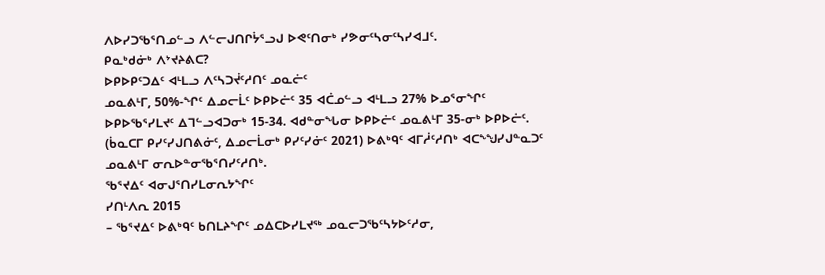ᐱᐅᓯᑐᖃᕐᑎᓄᓪᓗ ᐱᓪᓕᒍᑎᒋᔮᕐᓗᒍ ᐅᕙᑦᑎᓂᒃ ᓯᕗᓂᑦᓴᓂᑦᓴᓯᐊᒧᑦ.
ᑭᓇᒃᑯᓃᒃ ᐱᔾᔪᔨᕕᑕ?
ᐅᑭᐅᑭᑦᑐᐃᑦ ᐊᒻᒪᓗ ᐱᑦᓴᑐᔫᑦᓱᑎᑦ ᓄᓇᓖᑦ
ᓄᓇᕕᒻᒥ, 50%-ᖏᑦ ᐃᓄᓕᒫᑦ ᐅᑭᐅᓖᑦ 35 ᐊᑖᓄᓪᓗ ᐊᒻᒪᓗ 27% ᐅᓄᕐᓂᖏᑦ ᐅᑭᐅᖃᕐᓯᒪᔪᑦ ᐃᒣᓪᓗᐊᑐᓂᒃ 15-34. ᐊᑯᓐᓂᖓᓂ ᐅᑭᐅᓖᑦ ᓄᓇᕕᒻᒥ 35-ᓂᒃ ᐅᑭᐅᓖᑦ. (ᑳᓇᑕᒥ ᑭᓯᑦᓯᒍᑎᕕᓃᑦ, ᐃᓄᓕᒫᓂᒃ ᑭᓯᑦᓯᓃᑦ 2021) ᐅᕕᒃᑫᑦ ᐊᒥᓲᑦᓱᑎᒃ ᐊᑕᖕᖑᓯᒍᓐᓇᑐᑦ ᓄᓇᕕᒻᒥ ᓂᕆᐅᓐᓂᖃᕐᑎᓯᑦᓱᑎᒃ.
ᖃᕐᔪᐃᑦ ᐊᓂᒍᕐᑎᓯᒪᓂᕆᔭᖏᑦ
ᓯᑎᒻᐱᕆ 2015
– ᖃᕐᔪᐃᑦ ᐅᕕᒃᑫᑦ ᑲᑎᒪᔨᖏᑦ ᓄᐃᑕᐅᓯᒪᔪᖅ ᓄᓇᓕᑐᖃᑦᓴᔭᐅᑦᓱᓂ,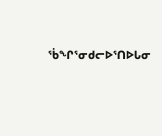ᖄᖏᕐᓂᑯᓕᐅᕐᑎᐅᒐᓂ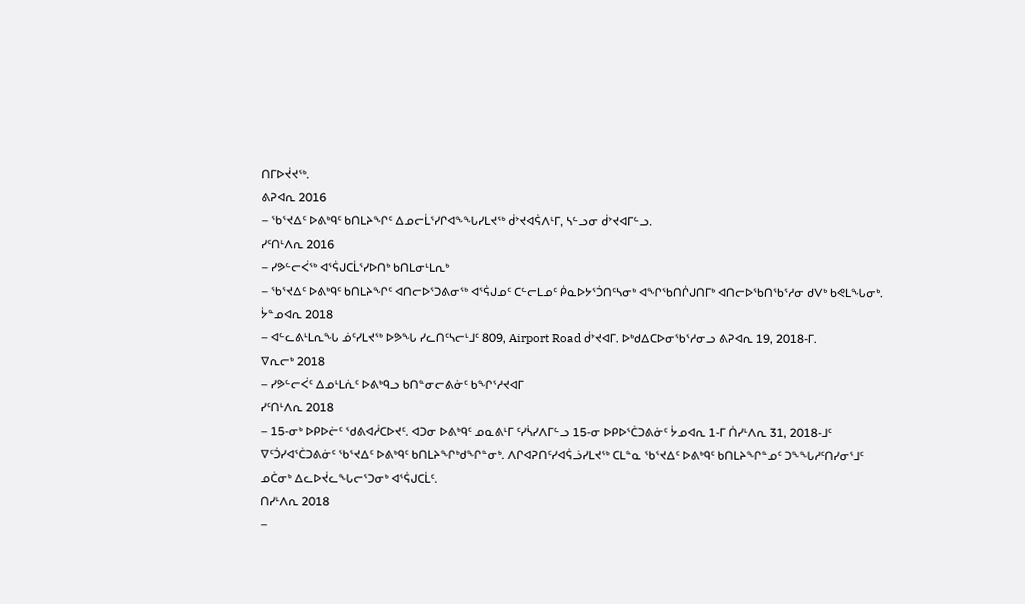ᑎᒥᐅᔫᔪᖅ.
ᕕᕈᐊᕆ 2016
– ᖃᕐᔪᐃᑦ ᐅᕕᒃᑫᑦ ᑲᑎᒪᔨᖏᑦ ᐃᓄᓕᒫᕐᓯᒋᐊᖕᖓᓯᒪᔪᖅ ᑰᔾᔪᐊᕌᐱᒻᒥ, ᓴᓪᓗᓂ ᑰᔾᔪᐊᒥᓪᓗ.
ᓯᑦᑎᒻᐱᕆ 2016
– ᓯᕗᓪᓕᐹᖅ ᐊᕐᕌᒍᑕᒫᕐᓯᐅᑎᒃ ᑲᑎᒪᓂᒻᒪᕆᒃ
– ᖃᕐᔪᐃᑦ ᐅᕕᒃᑫᑦ ᑲᑎᒪᔨᖏᑦ ᐊᑎᓕᐅᕐᑐᕕᓂᖅ ᐊᕐᕌᒍᓄᑦ ᑕᓪᓕᒪᓄᑦ ᑮᓇᐅᔭᕐᑑᑎᑦᓴᓂᒃ ᐊᖏᖃᑎᒌᒍᑎᒥᒃ ᐊᑎᓕᐅᖃᑎᖃᕐᓱᓂ ᑯᐯᒃ ᑲᕙᒪᖓᓂᒃ.
ᔮᓐᓄᐊᕆ 2018
– ᐊᓪᓚᕕᒻᒪᕆᖓ ᓅᑦᓯᒪᔪᖅ ᐅᕗᖓ ᓯᓚᑎᑦᓴᓕᒻᒧᑦ 809, Airport Road ᑰᔾᔪᐊᒥ. ᐅᒃᑯᐃᑕᐅᓂᖃᕐᓱᓂᓗ ᕕᕈᐊᕆ 19, 2018-ᒥ.
ᐁᕆᓕᒃ 2018
– ᓯᕗᓪᓕᐹᑦ ᐃᓄᒻᒪᕇᑦ ᐅᕕᒃᑫᓗ ᑲᑎᓐᓂᓕᕕᓃᑦ ᑲᖏᕐᓱᔪᐊᒥ
ᓯᑦᑎᒻᐱᕆ 2018
– 15-ᓂᒃ ᐅᑭᐅᓖᑦ ᖁᕕᐊᓲᑕᐅᔪᑦ. ᐊᑐᓂ ᐅᕕᒃᑫᑦ ᓄᓇᕕᒻᒥ ᑦᓯᓵᓯᐱᒥᓪᓗ 15-ᓂ ᐅᑭᐅᕐᑖᑐᕕᓃᑦ ᔮᓄᐊᕆ 1-ᒥ ᑏᓯᒻᐱᕆ 31, 2018-ᒧᑦ ᐁᑦᑑᓯᐊᕐᑖᑐᕕᓃᑦ ᖃᕐᔪᐃᑦ ᐅᕕᒃᑫᑦ ᑲᑎᒪᔨᖏᒃᑯᖏᓐᓂᒃ. ᐱᒋᐊᕈᑎᑦᓯᐊᕌᓘᓯᒪᔪᖅ ᑕᒪᓐᓇ ᖃᕐᔪᐃᑦ ᐅᕕᒃᑫᑦ ᑲᑎᒪᔨᖏᓐᓄᑦ ᑐᖕᖓᓱᑦᑎᓯᓂᕐᒧᑦ ᓄᑖᓂᒃ ᐃᓚᐅᔫᓚᖓᓕᕐᑐᓂᒃ ᐊᕐᕌᒍᑕᒫᑦ.
ᑎᓯᒻᐱᕆ 2018
–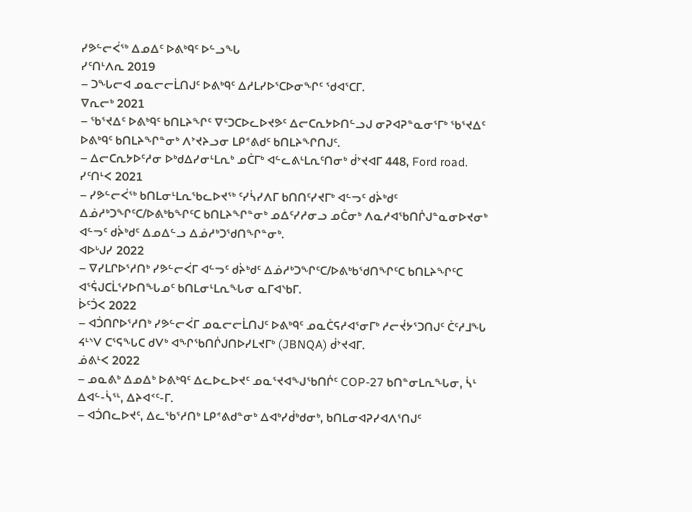ᓯᕗᓪᓕᐹᖅ ᐃᓄᐃᑦ ᐅᕕᒃᑫᑦ ᐅᓪᓗᖓ
ᓯᑦᑎᒻᐱᕆ 2019
– ᑐᖓᓕᐊ ᓄᓇᓕᓕᒫᑎᒍᑦ ᐅᕕᒃᑫᑦ ᐃᓱᒪᓯᐅᕐᑕᐅᓂᖏᑦ ᖁᐊᕐᑕᒥ.
ᐁᕆᓕᒃ 2021
– ᖃᕐᔪᐃᑦ ᐅᕕᒃᑫᑦ ᑲᑎᒪᔨᖏᑦ ᐁᑦᑐᑕᐅᓚᐅᔪᕗᑦ ᐃᓕᑕᕆᔭᐅᑎᓪᓗᒍ ᓂᕈᐊᕈᓐᓇᓂᕐᒥᒃ ᖃᕐᔪᐃᑦ ᐅᕕᒃᑫᑦ ᑲᑎᒪᔨᖏᓐᓂᒃ ᐱᔾᔪᔨᓗᓂ ᒪᑭᕝᕕᑯᑦ ᑲᑎᒪᔨᖏᑎᒍᑦ.
– ᐃᓕᑕᕆᔭᐅᑦᓱᓂ ᐅᒃᑯᐃᓯᓂᒻᒪᕆᒃ ᓄᑖᒥᒃ ᐊᓪᓚᕕᒻᒪᕆᑦᑎᓂᒃ ᑰᔾᔪᐊᒥ 448, Ford road.
ᓯᑦᑎᒻᐸ 2021
– ᓯᕗᓪᓕᐹᖅ ᑲᑎᒪᓂᒻᒪᕆᖃᓚᐅᔪᖅ ᑦᓯᓵᓯᐱᒥ ᑲᑎᑎᑦᓯᔪᒥᒃ ᐊᓪᓓᑦ ᑯᔩᒃᑯᑦ ᐃᓅᓱᒃᑐᖏᑦᑕ/ᐅᕕᒃᑲᖏᑦᑕ ᑲᑎᒪᔨᖏᓐᓂᒃ ᓄᐃᑦᓯᓱᓂᓗ ᓄᑖᓂᒃ ᐱᓇᓱᐊᖃᑎᒌᒍᓐᓇᓂᐅᔪᓂᒃ ᐊᓪᓓᑦ ᑯᔩᒃᑯᑦ ᐃᓄᐃᓪᓗ ᐃᓅᓱᒃᑐᖁᑎᖏᓐᓂᒃ.
ᐊᐅᒡᒍᓯ 2022
– ᐁᓯᒪᒋᐅᕐᓱᑎᒃ ᓯᕗᓪᓕᐹᒥ ᐊᓪᓓᑦ ᑯᔩᒃᑯᑦ ᐃᓅᓱᒃᑐᖏᑦᑕ/ᐅᕕᒃᑲᖁᑎᖏᑦᑕ ᑲᑎᒪᔨᖏᑦᑕ ᐊᕐᕌᒍᑕᒫᕐᓯᐅᑎᖓᓄᑦ ᑲᑎᒪᓂᒻᒪᕆᖓᓂ ᓇᒥᐊᔅᑲᒥ.
ᐆᑦᑑᐸ 2022
– ᐊᑑᑎᒋᐅᕐᓱᑎᒃ ᓯᕗᓪᓕᐹᒥ ᓄᓇᓕᓕᒫᑎᒍᑦ ᐅᕕᒃᑫᑦ ᓄᓇᑖᕋᓱᐊᕐᓂᒥᒃ ᓱᓕᔫᔭᕐᑐᑎᒍᑦ ᑖᑦᓱᒧᖓ ᔦᒻᔅᐯ ᑕᕐᕋᖓᑕ ᑯᐯᒃ ᐊᖏᖃᑎᒌᒍᑎᐅᓯᒪᔪᒥᒃ (JBNQA) ᑰᔾᔪᐊᒥ.
ᓅᕕᒻᐸ 2022
– ᓄᓇᕕᒃ ᐃᓄᐃᒃ ᐅᕕᒃᑫᑦ ᐃᓚᐅᓚᐅᔪᑦ ᓄᓇᕐᔪᐊᖑᖃᑎᒌᑦ COP-27 ᑲᑎᓐᓂᒪᕆᖓᓂ, ᓵᒻ ᐃᐊᓪ-ᓵᕐᒻ, ᐃᔨᐊᑉᑦ-ᒥ.
– ᐊᑑᑎᓚᐅᔪᑦ, ᐃᓚᖃᕐᓱᑎᒃ ᒪᑭᕝᕕᑯᓐᓂᒃ ᐃᐊᒃᓯᑰᒃᑯᓂᒃ, ᑲᑎᒪᓂᐊᕈᓯᐊᐱᕐᑎᒍᑦ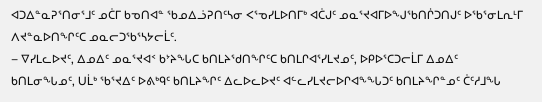ᐊᑐᐃᓐᓇᕈᕐᑎᓂᕐᒧᑦ ᓄᑖᒥ ᑲᓀᑎᐊᓐ ᖃᓄᐃᓘᕈᑎᑦᓴᓂ ᐸᕐᓀᓯᒪᐅᑎᒥᒃ ᐊᑖᒍᑦ ᓄᓇᕐᔪᐊᒥᐅᖑᖃᑎᒌᑐᑎᒍᑦ ᐅᖃᕐᓂᒪᕆᒻᒥ ᐱᔪᓐᓇᐅᑎᖏᑦᑕ ᓄᓇᓕᑐᖃᕐᓴᔭᓕᒫᑦ.
– ᐁᓯᒪᓚᐅᔪᑦ, ᐃᓄᐃᑦ ᓄᓇᕐᔪᐊᑉ ᑲᔾᔨᖓᑕ ᑲᑎᒪᔨᖁᑎᖏᑦᑕ ᑲᑎᒪᒋᐊᕐᓯᒪᔪᓄᑦ, ᐅᑭᐅᕐᑕᑐᓕᒫᒥ ᐃᓄᐃᑦ ᑲᑎᒪᓂᖓᓄᑦ, ᑌᒫᒃ ᖃᕐᔪᐃᑦ ᐅᕕᒃᑫᑦ ᑲᑎᒪᔨᖏᑦ ᐃᓚᐅᓚᐅᔪᑦ ᐊᓪᓚᓯᒪᔪᓕᐅᒋᐊᖕᖓᑐᑦ ᑲᑎᒪᔨᖏᓐᓄᑦ ᑖᑦᓱᒧᖓ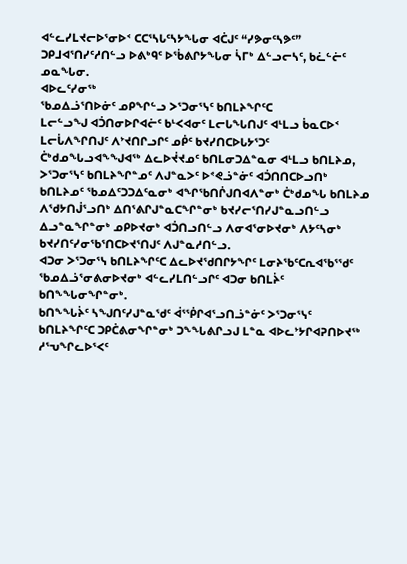ᐊᓪᓚᓯᒪᔪᓕᐅᕐᓂᐅᑉ ᑕᑕᕐᓴᒐᑦᓴᔭᖓᓂ ᐊᑖᒍᑦ “ᓯᕗᓂᑦᓴᕗᑦ” ᑐᑭᒧᐊᕐᑎᓯᑦᓱᑎᓪᓗ ᐅᕕᒃᑫᑦ ᐅᖄᕕᒋᔭᖓᓂ ᓵᒥᒃ ᐃᓪᓗᓕᓴᑦ, ᑲᓛᓪᓖᑦ ᓄᓇᖓᓂ.
ᐊᐅᓚᑦᓯᓂᖅ
ᖃᓄᐃᓘᕐᑎᐅᓃᑦ ᓄᑭᖏᓪᓗ ᐳᕐᑐᓂᕐᓭᑦ ᑲᑎᒪᔨᖏᑦᑕ
ᒪᓕᓪᓗᖑ ᐊᑑᑎᓂᐅᒋᐊᓖᑦ ᑲᒻᐸᐊᓂᑦ ᒪᓕᒐᖓᑎᒍᑦ ᐊᒻᒪᓗ ᑳᓇᑕᐅᑉ ᒪᓕᒑᐱᖏᑎᒍᑦ ᐱᔾᔪᑎᒋᓗᒋᑦ ᓄᑮᑦ ᑲᔪᓯᑎᑕᐅᒐᔭᕐᑐᑦ ᑖᒃᑯᓄᖓᓗᐊᖕᖑᐊᖅ ᐃᓚᐅᔫᔪᓄᑦ ᑲᑎᒪᓂᑐᐃᓐᓇᓂ ᐊᒻᒪᓗ ᑲᑎᒪᔨᓄ, ᐳᕐᑐᓂᕐᓭᑦ ᑲᑎᒪᔨᖏᓐᓄᑦ ᐱᒍᓐᓇᐳᑦ ᐅᕝᕙᓘᓐᓃᑦ ᐊᑑᑎᑎᑕᐅᓗᑎᒃ ᑲᑎᒪᔨᓄᑦ ᖃᓄᐃᑦᑐᑐᐃᑦᓇᓂᒃ ᐊᖏᖃᑎᒌᒍᑎᐊᐱᓐᓂᒃ ᑖᒃᑯᓄᖓ ᑲᑎᒪᔨᓄ ᐱᖁᔭᑎᒎᕐᓗᑎᒃ ᐃᑎᕐᕕᒋᒍᓐᓇᑕᖏᓐᓂᒃ ᑲᔪᓯᓕᕐᑎᓯᒍᓐᓇᓗᑎᓪᓗ ᐃᓗᓐᓇᖏᓐᓂᒃ ᓄᑭᐅᔪᓂᒃ ᐊᑑᑎᓗᑎᓪᓗ ᐱᓂᐊᕐᓂᐅᔪᓂᒃ ᐱᔭᑦᓴᓂᒃ ᑲᔪᓯᑎᑦᓯᓂᖃᕐᑎᑕᐅᔪᕐᑎᒍᑦ ᐱᒍᓐᓇᓱᑎᓪᓗ.
ᐊᑐᓂ ᐳᕐᑐᓂᕐᓭ ᑲᑎᒪᔨᖏᑦᑕ ᐃᓚᐅᔪᖁᑎᒋᔭᖏᑦ ᒪᓂᔨᖃᑦᑕᕆᐊᖃᕐᖁᑦ ᖃᓄᐃᓘᕐᓂᕕᓂᐅᔪᓂᒃ ᐊᓪᓚᓯᒪᑎᓪᓗᒋᑦ ᐊᑐᓂ ᑲᑎᒪᔩᑦ ᑲᑎᖕᖓᓂᖏᓐᓂᒃ.
ᑲᑎᖕᖓᔩᑦ ᓴᖑᑎᑦᓯᒍᓐᓇᖁᑦ ᐋᕐᖀᒋᐊᕐᓗᑎᓘᓐᓃᑦ ᐳᕐᑐᓂᕐᓭᑦ ᑲᑎᒪᔨᖏᑦᑕ ᑐᑭᑖᕕᓂᖏᓐᓂᒃ ᑐᖕᖓᕕᒋᓗᒍ ᒪᓐᓇ ᐊᐅᓚᔾᔭᒋᐊᕈᑎᐅᔪᖅ ᓱᕐᕃᖏᓚᐅᕐᐸᑦ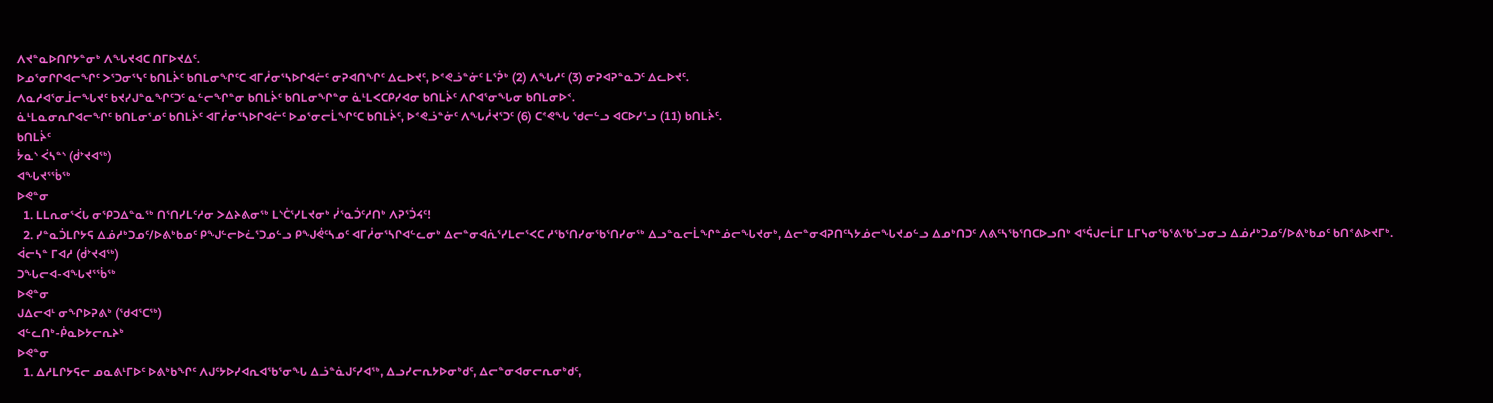ᐱᔪᓐᓇᐅᑎᒋᔭᓐᓂᒃ ᐱᖓᔪᐊᑕ ᑎᒥᐅᔪᐃᑦ.
ᐅᓄᕐᓂᒋᒋᐊᓕᖏᑦ ᐳᕐᑐᓂᕐᓭᑦ ᑲᑎᒪᔩᑦ ᑲᑎᒪᓂᖏᑦᑕ ᐊᒥᓲᓂᕐᓴᐅᒋᐊᓖᑦ ᓂᕈᐊᑎᖏᑦ ᐃᓚᐅᔪᑦ, ᐅᕝᕙᓘᓐᓃᑦ ᒪᕐᕉᒃ (2) ᐱᖓᓱᑦ (3) ᓂᕈᐊᕈᓐᓇᑐᑦ ᐃᓚᐅᔪᑦ.
ᐱᓇᓱᐊᕐᓂᒨᓕᖓᔪᑦ ᑲᔪᓯᒍᓐᓇᖏᑦᑐᑦ ᓇᓪᓕᖏᓐᓂ ᑲᑎᒪᔩᑦ ᑲᑎᒪᓂᖏᓐᓂ ᓈᒻᒪᐸᑕᑭᓯᐊᓂ ᑲᑎᒪᔩᑦ ᐱᒋᐊᕐᓂᖓᓂ ᑲᑎᒪᓂᐅᑉ.
ᓈᒻᒪᓇᓂᕆᒋᐊᓕᖏᑦ ᑲᑎᒪᓂᕐᓄᑦ ᑲᑎᒪᔩᑦ ᐊᒥᓲᓂᕐᓴᐅᒋᐊᓖᑦ ᐅᓄᕐᓂᓕᒫᖏᑦᑕ ᑲᑎᒪᔩᑦ, ᐅᕝᕙᓘᓐᓃᑦ ᐱᖓᓲᔪᕐᑐᑦ (6) ᑕᕝᕙᖓ ᖁᓕᓪᓗ ᐊᑕᐅᓯᕐᓗ (11) ᑲᑎᒪᔩᑦ.
ᑲᑎᒪᔩᑦ
ᔮᓇᔅ ᐹᓴᓐᔅ (ᑰᔾᔪᐊᖅ)
ᐊᖓᔪᕐᖄᖅ
ᐅᕙᓐᓂ
  1. ᒪᒪᕆᓂᕐᐹᒐ ᓂᕿᑐᐃᓐᓇᖅ ᑎᕐᑎᓯᒪᑦᓱᓂ ᐳᐃᔨᕕᓂᖅ ᒪᔅᑖᕐᓯᒪᔪᓂᒃ ᓰᕐᓇᑑᑦᓱᑎᒃ ᐱᕈᕐᑑᔦᑦ!
  2. ᓯᓐᓇᑑᒪᒋᔭᕋ ᐃᓅᓱᒃᑐᓄᑦ/ᐅᕕᒃᑲᓄᑦ ᑭᖑᓪᓕᐅᓛᕐᑐᓄᓪᓗ ᑭᖑᕚᑦᓴᓄᑦ ᐊᒥᓲᓂᕐᓴᒋᐊᓪᓚᓂᒃ ᐃᓕᓐᓂᐊᕇᕐᓯᒪᓕᕐᐸᑕ ᓱᖃᕐᑎᓯᓂᖃᕐᑎᓯᓂᖅ ᐃᓗᓐᓇᓕᒫᖏᓐᓅᓕᖓᔪᓂᒃ, ᐃᓕᓐᓂᐊᕈᑎᑦᓴᔭᓅᓕᖓᔪᓄᓪᓗ ᐃᓄᒃᑎᑐᑦ ᐱᕕᑦᓴᖃᕐᑎᑕᐅᓗᑎᒃ ᐊᕐᕌᒍᓕᒫᒥ ᒪᒥᓭᓂᖃᕐᕕᖃᕐᓗᓂᓗ ᐃᓅᓱᒃᑐᓄᑦ/ᐅᕕᒃᑲᓄᑦ ᑲᑎᕝᕕᐅᔪᒥᒃ.
ᐋᓕᓴᓐ ᒥᐊᓱ (ᑰᔾᔪᐊᖅ)
ᑐᖓᓕᐊ-ᐊᖓᔪᕐᖄᖅ
ᐅᕙᓐᓂ
ᒍᐃᓕᐊᒻ ᓂᖏᐅᕈᕕᒃ (ᖁᐊᕐᑕᖅ)
ᐊᓪᓚᑎᒃ-ᑮᓇᐅᔭᓕᕆᔨᒃ
ᐅᕙᓐᓂ
  1. ᐃᓱᒪᒋᔭᕋᓕ ᓄᓇᕕᒻᒥᐅᑦ ᐅᕕᒃᑲᖏᑦ ᐱᒍᑦᔭᐅᓯᐊᕆᐊᖃᕐᓂᖓ ᐃᓘᓐᓈᒍᑦᓯᐊᖅ, ᐃᓗᓯᓕᕆᔭᐅᓂᒃᑯᑦ, ᐃᓕᓐᓂᐊᓂᓕᕆᓂᒃᑯᑦ,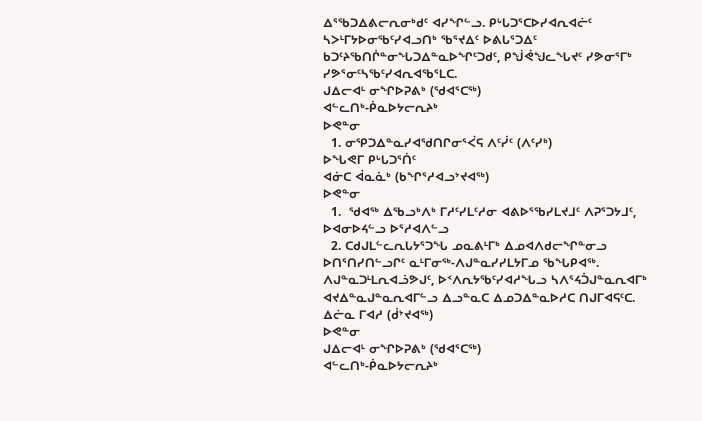ᐃᕐᖃᑐᐃᕕᓕᕆᓂᒃᑯᑦ ᐊᓯᖏᓪᓗ. ᑭᒡᒐᑐᕐᑕᐅᓯᐊᕆᐊᓖᑦ ᓴᐳᒻᒥᔭᐅᓂᖃᑦᓯᐊᓗᑎᒃ ᖃᕐᔪᐃᑦ ᐅᕕᒐᕐᑐᐃᑦ ᑲᑐᑦᔨᖃᑎᒌᓐᓂᖓᑐᐃᓐᓇᐅᖏᑦᑐᑯᑦ, ᑭᖒᕚᖑᓚᖓᔪᑦ ᓯᕗᓂᕐᒥᒃ ᓯᕗᕐᓂᑦᓴᖃᑦᓯᐊᕆᐊᖃᕐᒪᑕ.
ᒍᐃᓕᐊᒻ ᓂᖏᐅᕈᕕᒃ (ᖁᐊᕐᑕᖅ)
ᐊᓪᓚᑎᒃ-ᑮᓇᐅᔭᓕᕆᔨᒃ
ᐅᕙᓐᓂ
  1. ᓂᕿᑐᐃᓐᓇᓯᐊᖁᑎᒋᓂᕐᐹᕋ ᐱᑦᓰᑦ (ᐱᑦᓯᒃ)
ᐅᖓᕙᒥ ᑭᒡᒐᑐᕐᑏᑦ
ᐊᓃᑕ ᐋᓇᓈᒃ (ᑲᖏᕐᓱᐊᓗᔾᔪᐊᖅ)
ᐅᕙᓐᓂ
  1.  ᖁᐊᖅ ᐃᖃᓗᒃᐱᒃ ᒥᓱᑦᓯᒪᑦᓱᓂ ᐊᕕᐅᕐᖃᓯᒪᔪᒧᑦ ᐱᕈᕐᑐᔭᒧᑦ, ᐅᐊᓂᐅᔦᓪᓗ ᐅᕐᓱᐊᐱᓪᓗ
  2. ᑕᑯᒍᒪᓪᓚᕆᒐᔭᕐᑐᖓ ᓄᓇᕕᒻᒥᒃ ᐃᓄᐊᐱᑯᓕᖏᓐᓂᓗ ᐅᑎᕐᑎᓯᑎᓪᓗᒋᑦ ᓇᒻᒥᓂᖅ-ᐱᒍᓐᓇᓯᓯᒪᔭᒥᓄ ᖃᖓᑭᐊᖅ. ᐱᒍᓐᓇᑐᒻᒪᕆᐊᓘᕗᒍᑦ, ᐅᑉᐱᕆᔭᖃᑦᓯᐊᓱᖓᓗ ᓴᐱᕐᔦᑑᒍᓐᓇᕆᐊᒥᒃ ᐊᔪᐃᓐᓇᒍᓐᓇᕆᐊᒥᓪᓗ ᐃᓗᓐᓇᑕ ᐃᓄᑐᐃᓐᓇᐅᓱᑕ ᑎᒍᒥᐊᕋᑦᑕ.
ᐃᓖᓇ ᒥᐊᓱ (ᑰᔾᔪᐊᖅ)
ᐅᕙᓐᓂ
ᒍᐃᓕᐊᒻ ᓂᖏᐅᕈᕕᒃ (ᖁᐊᕐᑕᖅ)
ᐊᓪᓚᑎᒃ-ᑮᓇᐅᔭᓕᕆᔨᒃ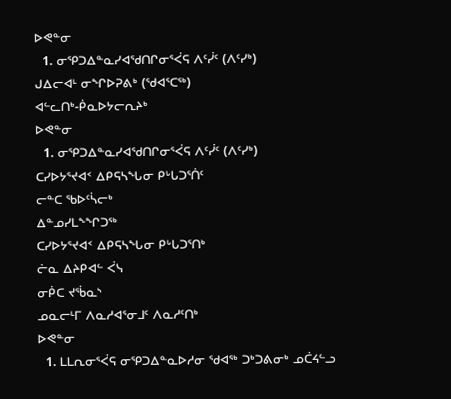ᐅᕙᓐᓂ
  1. ᓂᕿᑐᐃᓐᓇᓯᐊᖁᑎᒋᓂᕐᐹᕋ ᐱᑦᓰᑦ (ᐱᑦᓯᒃ)
ᒍᐃᓕᐊᒻ ᓂᖏᐅᕈᕕᒃ (ᖁᐊᕐᑕᖅ)
ᐊᓪᓚᑎᒃ-ᑮᓇᐅᔭᓕᕆᔨᒃ
ᐅᕙᓐᓂ
  1. ᓂᕿᑐᐃᓐᓇᓯᐊᖁᑎᒋᓂᕐᐹᕋ ᐱᑦᓰᑦ (ᐱᑦᓯᒃ)
ᑕᓯᐅᔭᕐᔪᐊᑉ ᐃᑭᕋᓴᖓᓂ ᑭᒡᒐᑐᕐᑏᑦ
ᓕᓐᑕ ᖃᐅᑦᓵᓕᒃ
ᐃᓐᓄᓯᒪᖕᖏᑐᖅ
ᑕᓯᐅᔭᕐᔪᐊᑉ ᐃᑭᕋᓴᖓᓂ ᑭᒡᒐᑐᕐᑎᒃ
ᓖᓇ ᐃᔨᑭᐊᓪ ᐹᓭ
ᓂᑮᑕ ᔪᖄᓇᔅ
ᓄᓇᓕᒻᒥ ᐱᓇᓱᐊᕐᓂᒧᑦ ᐱᓇᓱᑦᑎᒃ
ᐅᕙᓐᓂ
  1. ᒪᒪᕆᓂᕐᐹᕋ ᓂᕿᑐᐃᓐᓇᐅᓱᓂ ᖁᐊᖅ ᑐᒃᑐᕕᓂᒃ ᓄᑖᔦᓪᓗ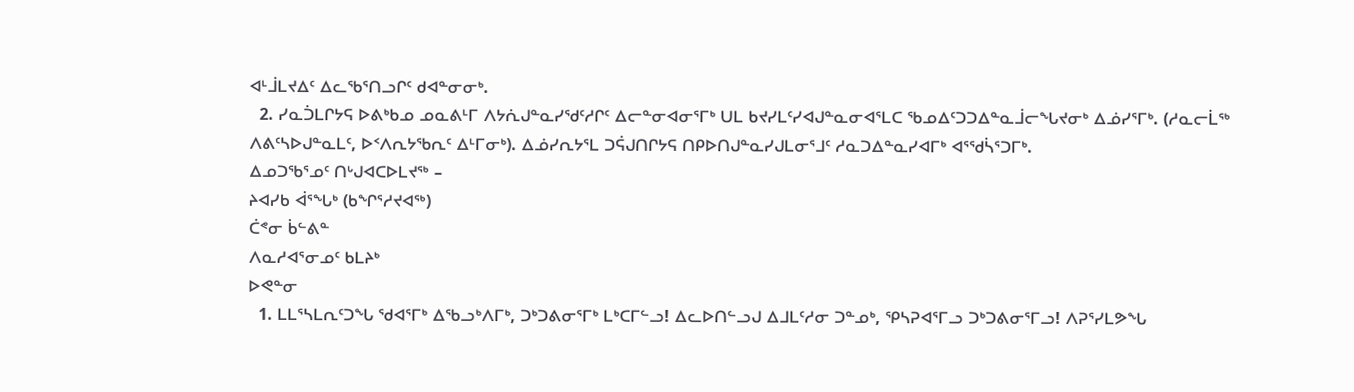ᐊᒻᒨᒪᔪᐃᑦ ᐃᓚᖃᕐᑎᓗᒋᑦ ᑯᐊᓐᓂᓂᒃ.
  2. ᓯᓇᑑᒪᒋᔭᕋ ᐅᕕᒃᑲᓄ ᓄᓇᕕᒻᒥ ᐱᔭᕇᒍᓐᓇᓯᖁᑦᓱᒋᑦ ᐃᓕᓐᓂᐊᓂᕐᒥᒃ ᑌᒪ ᑲᔪᓯᒪᑦᓯᐊᒍᓐᓇᓂᐊᕐᒪᑕ ᖃᓄᐃᑦᑐᑐᐃᓐᓇᒨᓕᖓᔪᓂᒃ ᐃᓅᓯᕐᒥᒃ. (ᓱᓇᓕᒫᖅ ᐱᕕᑦᓴᐅᒍᓐᓇᒪᑦ, ᐅᑉᐱᕆᔭᖃᕆᑦ ᐃᒻᒥᓂᒃ). ᐃᓅᓯᕆᔭᕐᒪ ᑐᕌᒍᑎᒋᔭᕋ ᑎᑭᐅᑎᒍᓐᓇᓯᒍᒪᓂᕐᒧᑦ ᓱᓇᑐᐃᓐᓇᓯᐊᒥᒃ ᐊᕐᖁᓵᕐᑐᒥᒃ.
ᐃᓄᑐᖃᕐᓄᑦ ᑎᒡᒍᐊᑕᐅᒪᔪᖅ –
ᔨᐊᓯᑲ ᐋᕐᖓᒃ (ᑲᖏᕐᓱᔪᐊᖅ)
ᑖᕝᓂ ᑳᓪᕕᓐ
ᐱᓇᓱᐊᕐᓂᓄᑦ ᑲᒪᔨᒃ
ᐅᕙᓐᓂ
  1. ᒪᒪᕐᓴᒪᕆᑦᑐᖓ ᖁᐊᕐᒥᒃ ᐃᖃᓗᒃᐱᒥᒃ, ᑐᒃᑐᕕᓂᕐᒥᒃ ᒪᒃᑕᒥᓪᓗ! ᐃᓚᐅᑎᓪᓗᒍ ᐃᒧᒪᑦᓱᓂ ᑐᓐᓄᒃ, ᕿᓴᕈᐊᕐᒥᓗ ᑐᒃᑐᕕᓂᕐᒥᓗ! ᐱᕈᕐᓯᒪᕗᖓ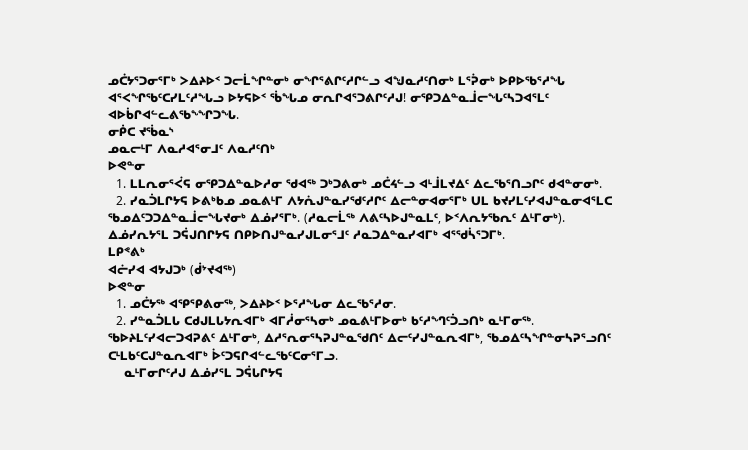ᓄᑖᔭᕐᑐᓂᕐᒥᒃ ᐳᐃᔨᐅᑉ ᑐᓕᒫᖏᓐᓂᒃ ᓂᖏᕐᕕᒋᑦᓱᒋᓪᓗ ᐊᖑᓇᓱᑦᑎᓂᒃ ᒪᕐᕉᓂᒃ ᐅᑭᐅᖃᕐᓱᖓ ᐊᕐᐸᖏᖃᑦᑕᓯᒪᑦᓱᖓᓗ ᐅᔭᕋᐅᑉ ᖄᖓᓄ ᓂᕆᒋᐊᕐᑐᕕᒋᑦᓱᒍ! ᓂᕿᑐᐃᓐᓇᒨᓕᖓᑦᓴᑐᐊᕐᒪᑦ ᐊᐅᑳᒋᐊᓪᓚᕕᖃᖕᖏᑐᖓ.
ᓂᑮᑕ ᔪᖄᓇᔅ
ᓄᓇᓕᒻᒥ ᐱᓇᓱᐊᕐᓂᒧᑦ ᐱᓇᓱᑦᑎᒃ
ᐅᕙᓐᓂ
  1. ᒪᒪᕆᓂᕐᐹᕋ ᓂᕿᑐᐃᓐᓇᐅᓱᓂ ᖁᐊᖅ ᑐᒃᑐᕕᓂᒃ ᓄᑖᔦᓪᓗ ᐊᒻᒨᒪᔪᐃᑦ ᐃᓚᖃᕐᑎᓗᒋᑦ ᑯᐊᓐᓂᓂᒃ.
  2. ᓯᓇᑑᒪᒋᔭᕋ ᐅᕕᒃᑲᓄ ᓄᓇᕕᒻᒥ ᐱᔭᕇᒍᓐᓇᓯᖁᑦᓱᒋᑦ ᐃᓕᓐᓂᐊᓂᕐᒥᒃ ᑌᒪ ᑲᔪᓯᒪᑦᓯᐊᒍᓐᓇᓂᐊᕐᒪᑕ ᖃᓄᐃᑦᑐᑐᐃᓐᓇᒨᓕᖓᔪᓂᒃ ᐃᓅᓯᕐᒥᒃ. (ᓱᓇᓕᒫᖅ ᐱᕕᑦᓴᐅᒍᓐᓇᒪᑦ, ᐅᑉᐱᕆᔭᖃᕆᑦ ᐃᒻᒥᓂᒃ). ᐃᓅᓯᕆᔭᕐᒪ ᑐᕌᒍᑎᒋᔭᕋ ᑎᑭᐅᑎᒍᓐᓇᓯᒍᒪᓂᕐᒧᑦ ᓱᓇᑐᐃᓐᓇᓯᐊᒥᒃ ᐊᕐᖁᓵᕐᑐᒥᒃ.
ᒪᑭᕝᕕᒃ
ᐊᓖᓯᐊ ᐊᔭᒍᑐᒃ (ᑰᔾᔪᐊᖅ)
ᐅᕙᓐᓂ
  1. ᓄᑖᔭᖅ ᐊᕿᕐᑭᕕᓂᖅ, ᐳᐃᔨᐅᑉ ᐅᕐᓱᖓᓂ ᐃᓚᖃᕐᓱᓂ.
  2. ᓯᓐᓇᑑᒪᒐ ᑕᑯᒍᒪᒐᔭᕆᐊᒥᒃ ᐊᒥᓲᓂᕐᓴᓂᒃ ᓄᓇᕕᒻᒥᐅᓂᒃ ᑲᑦᓱᙰᑦᑑᓗᑎᒃ ᓇᒻᒥᓂᖅ. ᖃᐅᔨᒪᑦᓯᐊᓕᑐᐊᕈᕕᑦ ᐃᒻᒥᓂᒃ, ᐃᓱᕐᕆᓂᕐᓴᕈᒍᓐᓇᖁᑎᑦ ᐃᓕᑦᓯᒍᓐᓇᕆᐊᒥᒃ, ᖃᓄᐃᑦᓴᖏᓐᓂᓴᕈᕐᓗᑎᑦ ᑕᒻᒪᑲᑦᑕᒍᓐᓇᕆᐊᒥᒃ ᐆᑦᑐᕋᒋᐊᓪᓚᖃᑦᑕᓂᕐᒥᓗ.
    ᓇᒻᒥᓂᒋᑦᓱᒍ ᐃᓅᓯᕐᒪ ᑐᕌᒐᒋᔭᕋ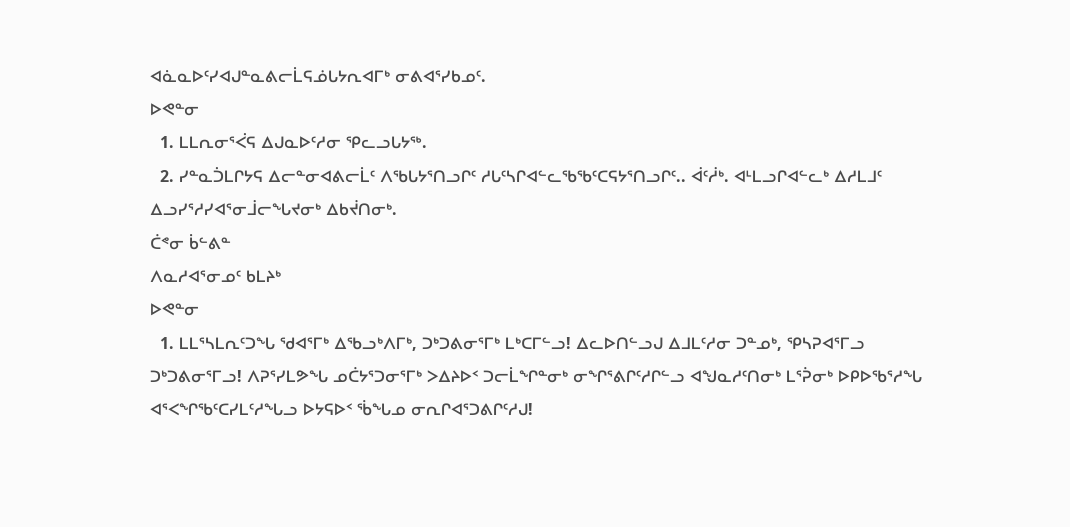ᐊᓈᓇᐅᑦᓯᐊᒍᓐᓇᕕᓕᒫᕋᓅᒐᔭᕆᐊᒥᒃ ᓂᕕᐊᕐᓯᑲᓄᑦ.
ᐅᕙᓐᓂ
  1. ᒪᒪᕆᓂᕐᐹᕋ ᐃᒍᓇᐅᑦᓱᓂ ᕿᓚᓗᒐᔭᖅ.
  2. ᓯᓐᓇᑑᒪᒋᔭᕋ ᐃᓕᓐᓂᐊᕕᓕᒫᑦ ᐱᖃᒐᔭᕐᑎᓗᒋᑦ ᓱᒐᑦᓴᒋᐊᓪᓚᖃᖃᑦᑕᕋᔭᕐᑎᓗᒋᑦ.. ᐋᑦᓲᒃ. ᐊᒻᒪᓗᒋᐊᓪᓚᒃ ᐃᓱᒪᒧᑦ ᐃᓗᓯᕐᓱᓯᐊᕐᓂᒨᓕᖓᔪᓂᒃ ᐃᑲᔫᑎᓂᒃ.
ᑖᕝᓂ ᑳᓪᕕᓐ
ᐱᓇᓱᐊᕐᓂᓄᑦ ᑲᒪᔨᒃ
ᐅᕙᓐᓂ
  1. ᒪᒪᕐᓴᒪᕆᑦᑐᖓ ᖁᐊᕐᒥᒃ ᐃᖃᓗᒃᐱᒥᒃ, ᑐᒃᑐᕕᓂᕐᒥᒃ ᒪᒃᑕᒥᓪᓗ! ᐃᓚᐅᑎᓪᓗᒍ ᐃᒧᒪᑦᓱᓂ ᑐᓐᓄᒃ, ᕿᓴᕈᐊᕐᒥᓗ ᑐᒃᑐᕕᓂᕐᒥᓗ! ᐱᕈᕐᓯᒪᕗᖓ ᓄᑖᔭᕐᑐᓂᕐᒥᒃ ᐳᐃᔨᐅᑉ ᑐᓕᒫᖏᓐᓂᒃ ᓂᖏᕐᕕᒋᑦᓱᒋᓪᓗ ᐊᖑᓇᓱᑦᑎᓂᒃ ᒪᕐᕉᓂᒃ ᐅᑭᐅᖃᕐᓱᖓ ᐊᕐᐸᖏᖃᑦᑕᓯᒪᑦᓱᖓᓗ ᐅᔭᕋᐅᑉ ᖄᖓᓄ ᓂᕆᒋᐊᕐᑐᕕᒋᑦᓱᒍ!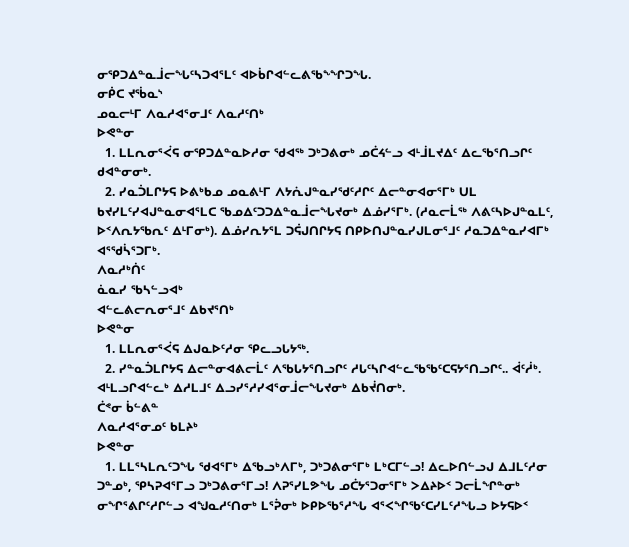ᓂᕿᑐᐃᓐᓇᒨᓕᖓᑦᓴᑐᐊᕐᒪᑦ ᐊᐅᑳᒋᐊᓪᓚᕕᖃᖕᖏᑐᖓ.
ᓂᑮᑕ ᔪᖄᓇᔅ
ᓄᓇᓕᒻᒥ ᐱᓇᓱᐊᕐᓂᒧᑦ ᐱᓇᓱᑦᑎᒃ
ᐅᕙᓐᓂ
  1. ᒪᒪᕆᓂᕐᐹᕋ ᓂᕿᑐᐃᓐᓇᐅᓱᓂ ᖁᐊᖅ ᑐᒃᑐᕕᓂᒃ ᓄᑖᔦᓪᓗ ᐊᒻᒨᒪᔪᐃᑦ ᐃᓚᖃᕐᑎᓗᒋᑦ ᑯᐊᓐᓂᓂᒃ.
  2. ᓯᓇᑑᒪᒋᔭᕋ ᐅᕕᒃᑲᓄ ᓄᓇᕕᒻᒥ ᐱᔭᕇᒍᓐᓇᓯᖁᑦᓱᒋᑦ ᐃᓕᓐᓂᐊᓂᕐᒥᒃ ᑌᒪ ᑲᔪᓯᒪᑦᓯᐊᒍᓐᓇᓂᐊᕐᒪᑕ ᖃᓄᐃᑦᑐᑐᐃᓐᓇᒨᓕᖓᔪᓂᒃ ᐃᓅᓯᕐᒥᒃ. (ᓱᓇᓕᒫᖅ ᐱᕕᑦᓴᐅᒍᓐᓇᒪᑦ, ᐅᑉᐱᕆᔭᖃᕆᑦ ᐃᒻᒥᓂᒃ). ᐃᓅᓯᕆᔭᕐᒪ ᑐᕌᒍᑎᒋᔭᕋ ᑎᑭᐅᑎᒍᓐᓇᓯᒍᒪᓂᕐᒧᑦ ᓱᓇᑐᐃᓐᓇᓯᐊᒥᒃ ᐊᕐᖁᓵᕐᑐᒥᒃ.
ᐱᓇᓱᒃᑏᑦ
ᓈᓇᓯ ᖃᓴᓪᓗᐊᒃ
ᐊᓪᓚᕕᓕᕆᓂᕐᒧᑦ ᐃᑲᔪᕐᑎᒃ
ᐅᕙᓐᓂ
  1. ᒪᒪᕆᓂᕐᐹᕋ ᐃᒍᓇᐅᑦᓱᓂ ᕿᓚᓗᒐᔭᖅ.
  2. ᓯᓐᓇᑑᒪᒋᔭᕋ ᐃᓕᓐᓂᐊᕕᓕᒫᑦ ᐱᖃᒐᔭᕐᑎᓗᒋᑦ ᓱᒐᑦᓴᒋᐊᓪᓚᖃᖃᑦᑕᕋᔭᕐᑎᓗᒋᑦ.. ᐋᑦᓲᒃ. ᐊᒻᒪᓗᒋᐊᓪᓚᒃ ᐃᓱᒪᒧᑦ ᐃᓗᓯᕐᓱᓯᐊᕐᓂᒨᓕᖓᔪᓂᒃ ᐃᑲᔫᑎᓂᒃ.
ᑖᕝᓂ ᑳᓪᕕᓐ
ᐱᓇᓱᐊᕐᓂᓄᑦ ᑲᒪᔨᒃ
ᐅᕙᓐᓂ
  1. ᒪᒪᕐᓴᒪᕆᑦᑐᖓ ᖁᐊᕐᒥᒃ ᐃᖃᓗᒃᐱᒥᒃ, ᑐᒃᑐᕕᓂᕐᒥᒃ ᒪᒃᑕᒥᓪᓗ! ᐃᓚᐅᑎᓪᓗᒍ ᐃᒧᒪᑦᓱᓂ ᑐᓐᓄᒃ, ᕿᓴᕈᐊᕐᒥᓗ ᑐᒃᑐᕕᓂᕐᒥᓗ! ᐱᕈᕐᓯᒪᕗᖓ ᓄᑖᔭᕐᑐᓂᕐᒥᒃ ᐳᐃᔨᐅᑉ ᑐᓕᒫᖏᓐᓂᒃ ᓂᖏᕐᕕᒋᑦᓱᒋᓪᓗ ᐊᖑᓇᓱᑦᑎᓂᒃ ᒪᕐᕉᓂᒃ ᐅᑭᐅᖃᕐᓱᖓ ᐊᕐᐸᖏᖃᑦᑕᓯᒪᑦᓱᖓᓗ ᐅᔭᕋᐅᑉ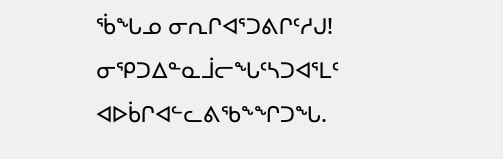ᖄᖓᓄ ᓂᕆᒋᐊᕐᑐᕕᒋᑦᓱᒍ! ᓂᕿᑐᐃᓐᓇᒨᓕᖓᑦᓴᑐᐊᕐᒪᑦ ᐊᐅᑳᒋᐊᓪᓚᕕᖃᖕᖏᑐᖓ.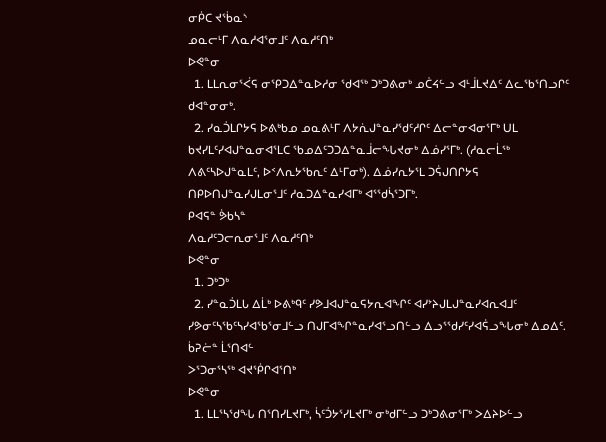ᓂᑮᑕ ᔪᖄᓇᔅ
ᓄᓇᓕᒻᒥ ᐱᓇᓱᐊᕐᓂᒧᑦ ᐱᓇᓱᑦᑎᒃ
ᐅᕙᓐᓂ
  1. ᒪᒪᕆᓂᕐᐹᕋ ᓂᕿᑐᐃᓐᓇᐅᓱᓂ ᖁᐊᖅ ᑐᒃᑐᕕᓂᒃ ᓄᑖᔦᓪᓗ ᐊᒻᒨᒪᔪᐃᑦ ᐃᓚᖃᕐᑎᓗᒋᑦ ᑯᐊᓐᓂᓂᒃ.
  2. ᓯᓇᑑᒪᒋᔭᕋ ᐅᕕᒃᑲᓄ ᓄᓇᕕᒻᒥ ᐱᔭᕇᒍᓐᓇᓯᖁᑦᓱᒋᑦ ᐃᓕᓐᓂᐊᓂᕐᒥᒃ ᑌᒪ ᑲᔪᓯᒪᑦᓯᐊᒍᓐᓇᓂᐊᕐᒪᑕ ᖃᓄᐃᑦᑐᑐᐃᓐᓇᒨᓕᖓᔪᓂᒃ ᐃᓅᓯᕐᒥᒃ. (ᓱᓇᓕᒫᖅ ᐱᕕᑦᓴᐅᒍᓐᓇᒪᑦ, ᐅᑉᐱᕆᔭᖃᕆᑦ ᐃᒻᒥᓂᒃ). ᐃᓅᓯᕆᔭᕐᒪ ᑐᕌᒍᑎᒋᔭᕋ ᑎᑭᐅᑎᒍᓐᓇᓯᒍᒪᓂᕐᒧᑦ ᓱᓇᑐᐃᓐᓇᓯᐊᒥᒃ ᐊᕐᖁᓵᕐᑐᒥᒃ.
ᑭᐊᕋᓐ ᕘᑲᓴᓐ
ᐱᓇᓱᑦᑐᓕᕆᓂᕐᒧᑦ ᐱᓇᓱᑦᑎᒃ
ᐅᕙᓐᓂ
  1. ᑐᒃᑐᒃ
  2. ᓯᓐᓇᑑᒪᒐ ᐃᒫᒃ ᐅᕕᒃᑫᑦ ᓯᕗᒧᐊᒍᓐᓇᕋᔭᕆᐊᖏᑦ ᐊᓯᔾᔨᒍᒪᒍᓐᓇᓯᐊᕆᐊᒧᑦ ᓯᕗᓂᑦᓴᖃᑦᓴᓯᐊᖃᕐᓂᒧᓪᓗ ᑎᒍᒥᐊᖏᓐᓇᓯᐊᕐᓗᑎᓪᓗ ᐃᓗᕐᖁᓯᑦᓯᐊᕌᓗᖓᓂᒃ ᐃᓄᐃᑦ.
ᑳᕈᓖᓐ ᒫᕐᑎᐊᓪ
ᐳᕐᑐᓂᕐᓴᖅ ᐊᔪᖀᒋᐊᕐᑎᒃ
ᐅᕙᓐᓂ
  1. ᒪᒪᕐᓴᖁᖓ ᑎᕐᑎᓯᒪᔪᒥᒃ, ᓵᑦᑑᔭᕐᓯᒪᔪᒥᒃ ᓂᒃᑯᒥᓪᓗ ᑐᒃᑐᕕᓂᕐᒥᒃ ᐳᐃᔨᐅᓪᓗ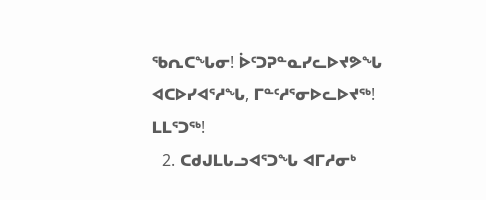ᖃᕆᑕᖓᓂ! ᐆᑦᑐᕈᓐᓇᓯᓚᐅᔪᕗᖓ ᐊᑕᐅᓯᐊᕐᓱᖓ, ᒥᓐᑦᓱᕐᓂᐅᓚᐅᔪᖅ! ᒪᒪᕐᑐᖅ!
  2. ᑕᑯᒍᒪᒐᓗᐊᕐᑐᖓ ᐊᒥᓱᓂᒃ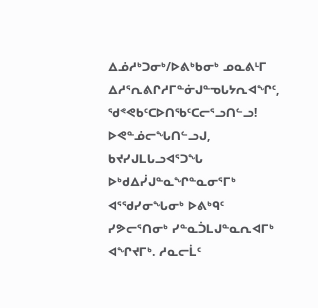ᐃᓅᓱᒃᑐᓂᒃ/ᐅᕕᒃᑲᓂᒃ ᓄᓇᕕᒻᒥ ᐃᓱᕐᕆᕕᒋᓱᒥᓐᓃᒍᓐᓀᒐᔭᕆᐊᖏᑦ, ᖁᕝᕙᑲᑦᑕᐅᑎᖃᑦᑕᓕᕐᓗᑎᓪᓗ! ᐅᕙᓐᓅᓕᖓᑎᓪᓗᒍ, ᑲᔪᓯᒍᒪᒐᓗᐊᕐᑐᖓ ᐅᒃᑯᐃᓰᒍᓐᓇᖏᓐᓇᓂᕐᒥᒃ ᐊᕐᖁᓯᓂᖓᓂᒃ ᐅᕕᒃᑫᑦ ᓯᕗᓕᕐᑎᓂᒃ ᓯᓐᓇᑑᒪᒍᓐᓇᕆᐊᒥᒃ ᐊᖏᔪᒥᒃ. ᓱᓇᓕᒫᑦ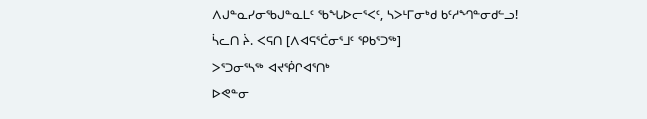ᐱᒍᓐᓇᓯᓂᖃᒍᓐᓇᒪᑦ ᖃᖓᐅᓕᕐᐸᑦ, ᓴᐳᒻᒥᓂᒃᑯ ᑲᑦᓱᙰᓐᓂᑯᓪᓗ!
ᓵᓚᑎ ᔩ. ᐸᕋᑎ [ᐱᐊᕋᕐᑖᓂᕐᒧᑦ ᕿᑲᕐᑐᖅ]
ᐳᕐᑐᓂᕐᓴᖅ ᐊᔪᖀᒋᐊᕐᑎᒃ
ᐅᕙᓐᓂ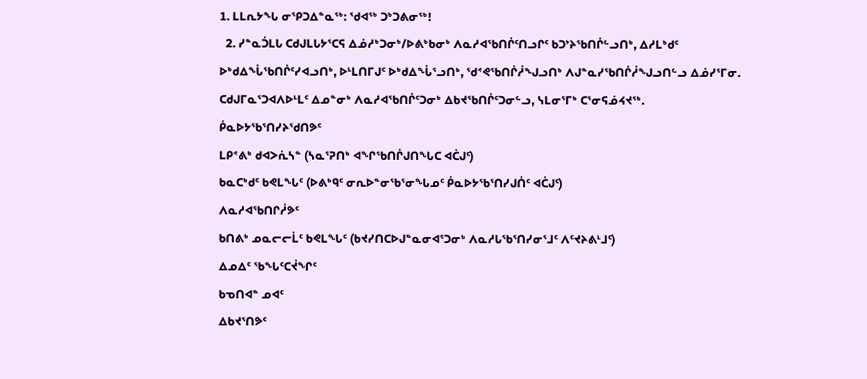1. ᒪᒪᕆᔭᖓ ᓂᕿᑐᐃᓐᓇᖅ: ᖁᐊᖅ ᑐᒃᑐᕕᓂᖅ!
  2. ᓯᓐᓇᑑᒪᒐ ᑕᑯᒍᒪᒐᔭᕐᑕᕋ ᐃᓅᓱᒃᑐᓂᒃ/ᐅᕕᒃᑲᓂᒃ ᐱᓇᓱᐊᖃᑎᒌᑦᑎᓗᒋᑦ ᑲᑐᔾᔨᖃᑎᒌᓪᓗᑎᒃ, ᐃᓱᒪᒃᑯᑦ ᐅᒃᑯᐃᖔᖃᑎᒌᑦᓯᐊᓗᑎᒃ, ᐅᒻᒪᑎᒥᒍᑦ ᐅᒃᑯᐃᖔᕐᓗᑎᒃ, ᖁᕝᕙᖃᑎᒌᓲᖑᓗᑎᒃ ᐱᒍᓐᓇᓯᖃᑎᒌᓲᖑᓗᑎᓪᓗ ᐃᓅᓯᕐᒥᓂ. ᑕᑯᒍᒥᓇᕐᑐᐊᐱᐅᒻᒪᑦ ᐃᓄᓐᓂᒃ ᐱᓇᓱᐊᖃᑎᒌᑦᑐᓂᒃ ᐃᑲᔪᖃᑎᒌᑦᑐᓂᓪᓗ, ᓭᒪᓂᕐᒥᒃ ᑕᕐᓂᕋᓅᔦᔪᖅ.
ᑮᓇᐅᔭᖃᕐᑎᓯᔨᖁᑎᕗᑦ
ᒪᑭᕝᕕᒃ ᑯᐊᐳᕇᓴᓐ (ᓴᓇᕐᕈᑎᒃ ᐊᖏᖃᑎᒌᒍᑎᖓᑕ ᐊᑖᒍᑦ)
ᑲᓇᑕᒃᑯᑦ ᑲᕙᒪᖓᑦ (ᐅᕕᒃᑫᑦ ᓂᕆᐅᓐᓂᖃᕐᓂᖓᓄᑦ ᑮᓇᐅᔭᖃᕐᑎᓯᒍᑏᑦ ᐊᑖᒍᑦ)
ᐱᓇᓱᐊᖃᑎᒋᓲᕗᑦ
ᑲᑎᕕᒃ ᓄᓇᓕᓕᒫᑦ ᑲᕙᒪᖓᑦ (ᑲᔪᓯᑎᑕᐅᒍᓐᓇᓂᐊᕐᑐᓂᒃ ᐱᓇᓱᒐᖃᕐᑎᓯᓂᕐᒧᑦ ᐱᑦᔪᔨᕕᒻᒧᑦ)
ᐃᓄᐃᑦ ᖃᖓᑦᑕᔫᖏᑦ
ᑲᓀᑎᐊᓐ ᓄᐊᑦ
ᐃᑲᔪᕐᑎᕗᑦ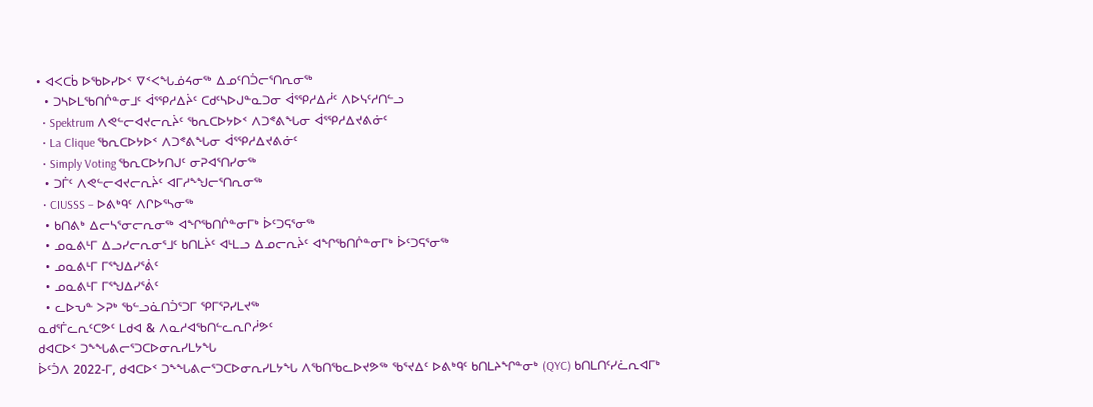• ᐊᐸᑕᑳ ᐅᖃᐅᓯᐅᑉ ᐁᑉᐸᖓᓅᔦᓂᖅ ᐃᓄᑦᑎᑑᓕᕐᑎᕆᓂᖅ
  • ᑐᓴᐅᒪᖃᑎᒌᓐᓂᒧᑦ ᐋᕐᕿᓱᐃᔩᑦ ᑕᑯᑦᓴᐅᒍᓐᓇᑐᓂ ᐋᕐᕿᓱᐃᓲᑦ ᐱᐅᓭᑦᓱᑎᓪᓗ
  • Spektrum ᐱᕙᓪᓕᐊᔪᓕᕆᔩᑦ ᖃᕆᑕᐅᔭᐅᑉ ᐱᑐᕝᕕᖓᓂ ᐋᕐᕿᓱᐃᔪᕕᓃᑦ
  • La Clique ᖃᕆᑕᐅᔭᐅᑉ ᐱᑐᕝᕕᖓᓂ ᐋᕐᕿᓱᐃᔪᕕᓃᑦ
  • Simply Voting ᖃᕆᑕᐅᔭᑎᒍᑦ ᓂᕈᐊᕐᑎᓯᓂᖅ
  • ᑐᒦᑦ ᐱᕙᓪᓕᐊᔪᓕᕆᔩᑦ ᐊᒥᓱᖕᖑᓕᕐᑎᕆᓂᖅ
  • CIUSSS – ᐅᕕᒃᑫᑦ ᐱᒋᐅᕐᓴᓂᖅ
  • ᑲᑎᕕᒃ ᐃᓕᓴᕐᓂᓕᕆᓂᖅ ᐊᖏᖃᑎᒌᓐᓂᒥᒃ ᐆᑦᑐᕋᕐᓂᖅ
  • ᓄᓇᕕᒻᒥ ᐃᓗᓯᓕᕆᓂᕐᒧᑦ ᑲᑎᒪᔩᑦ ᐊᒻᒪᓗ ᐃᓄᓕᕆᔩᑦ ᐊᖏᖃᑎᒌᓐᓂᒥᒃ ᐆᑦᑐᕋᕐᓂᖅ
  • ᓄᓇᕕᒻᒥ ᒥᕐᖑᐃᓯᕐᕖᑦ
  • ᓄᓇᕕᒻᒥ ᒥᕐᖑᐃᓯᕐᕖᑦ
  • ᓚᐅᕃᓐ ᐳᕈᒃ ᖃᓪᓗᓈᑎᑑᕐᑐᒥ ᕿᒥᕐᕈᓯᒪᔪᖅ
ᓇᑯᕐᒦᓚᕆᑦᑕᕗᑦ ᒪᑯᐊ & ᐱᓇᓱᐊᖃᑎᓪᓚᕆᒋᓲᕗᑦ
ᑯᐊᑕᐅᑉ ᑐᖕᖓᕕᓕᕐᑐᑕᐅᓂᕆᓯᒪᔭᖓ
ᐆᑦᑑᐱ 2022-ᒥ, ᑯᐊᑕᐅᑉ ᑐᖕᖓᕕᓕᕐᑐᑕᐅᓂᕆᓯᒪᔭᖓ ᐱᖃᑎᖃᓚᐅᔪᕗᖅ ᖃᕐᔪᐃᑦ ᐅᕕᒃᑫᑦ ᑲᑎᒪᔨᖏᓐᓂᒃ (QYC) ᑲᑎᒪᑎᑦᓯᓛᕆᐊᒥᒃ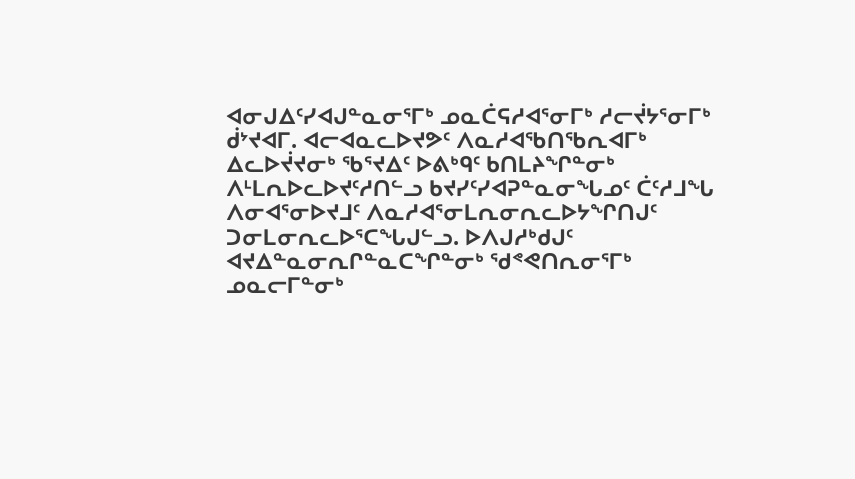ᐊᓂᒍᐃᑦᓯᐊᒍᓐᓇᓂᕐᒥᒃ ᓄᓇᑖᕋᓱᐊᕐᓂᒥᒃ ᓱᓕᔫᔭᕐᓂᒥᒃ ᑰᔾᔪᐊᒥ. ᐊᓕᐊᓇᓚᐅᔪᕗᑦ ᐱᓇᓱᐊᖃᑎᖃᕆᐊᒥᒃ ᐃᓚᐅᔫᔪᓂᒃ ᖃᕐᔪᐃᑦ ᐅᕕᒃᑫᑦ ᑲᑎᒪᔨᖏᓐᓂᒃ ᐱᒻᒪᕆᐅᓚᐅᔪᑦᓱᑎᓪᓗ ᑲᔪᓯᑦᓯᐊᕈᓐᓇᓂᖓᓄᑦ ᑖᑦᓱᒧᖓ ᐱᓂᐊᕐᓂᐅᔪᒧᑦ ᐱᓇᓱᐊᕐᓂᒪᕆᓂᕆᓚᐅᔭᖏᑎᒍᑦ ᑐᓂᒪᓂᕆᓚᐅᕐᑕᖓᒍᓪᓗ. ᐅᐱᒍᓱᒃᑯᒍᑦ ᐊᔪᐃᓐᓇᓂᕆᒋᓐᓇᑕᖏᓐᓂᒃ ᖁᕝᕙᑎᕆᓂᕐᒥᒃ ᓄᓇᓕᒥᓐᓂᒃ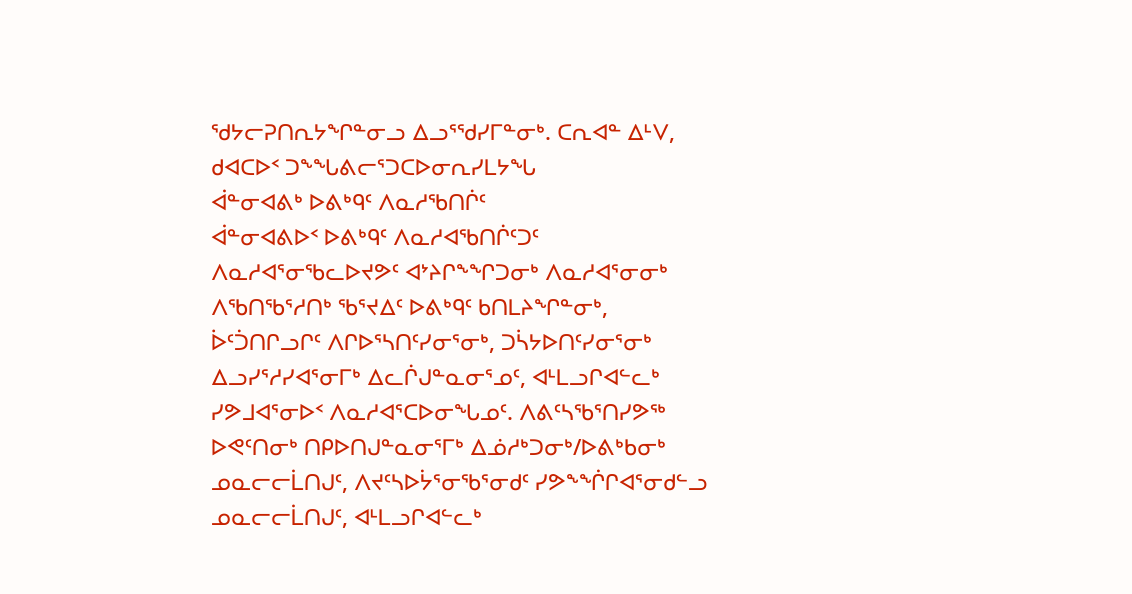ᖁᔭᓕᕈᑎᕆᔭᖏᓐᓂᓗ ᐃᓗᕐᖁᓯᒥᓐᓂᒃ. ᑕᕆᐊᓐ ᐃᒻᐯ, ᑯᐊᑕᐅᑉ ᑐᖕᖓᕕᓕᕐᑐᑕᐅᓂᕆᓯᒪᔭᖓ
ᐋᓐᓂᐊᕕᒃ ᐅᕕᒃᑫᑦ ᐱᓇᓱᖃᑎᒌᑦ
ᐋᓐᓂᐊᕕᐅᑉ ᐅᕕᒃᑫᑦ ᐱᓇᓱᐊᖃᑎᒌᑦᑐᑦ ᐱᓇᓱᐊᕐᓂᖃᓚᐅᔪᕗᑦ ᐊᔾᔨᒋᖕᖏᑐᓂᒃ ᐱᓇᓱᐊᕐᓂᓂᒃ ᐱᖃᑎᖃᕐᓱᑎᒃ ᖃᕐᔪᐃᑦ ᐅᕕᒃᑫᑦ ᑲᑎᒪᔨᖏᓐᓂᒃ, ᐆᑦᑑᑎᒋᓗᒋᑦ ᐱᒋᐅᕐᓴᑎᑦᓯᓂᕐᓂᒃ, ᑐᓵᔭᐅᑎᑦᓯᓂᕐᓂᒃ ᐃᓗᓯᕐᓱᓯᐊᕐᓂᒥᒃ ᐃᓚᒌᒍᓐᓇᓂᕐᓄᑦ, ᐊᒻᒪᓗᒋᐊᓪᓚᒃ ᓯᕗᒧᐊᕐᓂᐅᑉ ᐱᓇᓱᐊᕐᑕᐅᓂᖓᓄᑦ. ᐱᕕᑦᓴᖃᕐᑎᓯᕗᖅ ᐅᕙᑦᑎᓂᒃ ᑎᑭᐅᑎᒍᓐᓇᓂᕐᒥᒃ ᐃᓅᓱᒃᑐᓂᒃ/ᐅᕕᒃᑲᓂᒃ ᓄᓇᓕᓕᒫᑎᒍᑦ, ᐱᔪᑦᓴᐅᔮᕐᓂᖃᕐᓂᑯᑦ ᓯᕗᖕᖐᒋᐊᕐᓂᑯᓪᓗ ᓄᓇᓕᓕᒫᑎᒍᑦ, ᐊᒻᒪᓗᒋᐊᓪᓚᒃ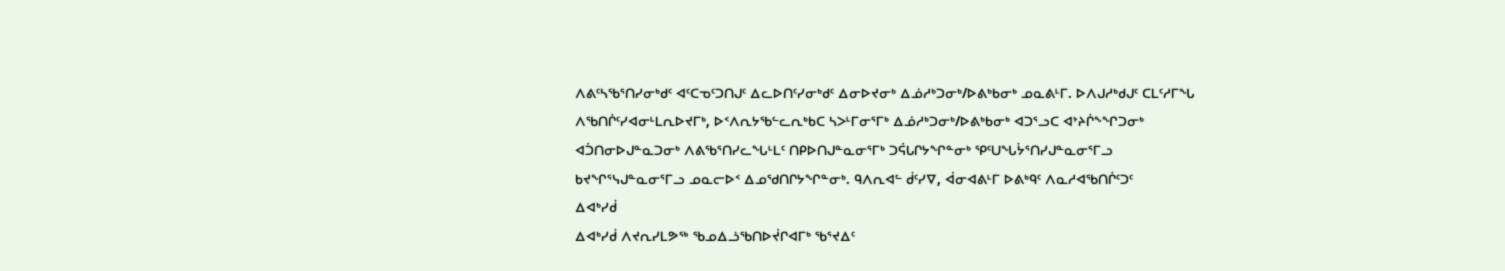ᐱᕕᑦᓴᖃᕐᑎᓯᓂᒃᑯᑦ ᐊᑦᑕᓀᑦᑐᑎᒍᑦ ᐃᓚᐅᑎᑦᓯᓂᒃᑯᑦ ᐃᓂᐅᔪᓂᒃ ᐃᓅᓱᒃᑐᓂᒃ/ᐅᕕᒃᑲᓂᒃ ᓄᓇᕕᒻᒥ. ᐅᐱᒍᓱᒃᑯᒍᑦ ᑕᒪᑦᓱᒥᖓ ᐱᖃᑎᒌᑦᓯᐊᓂᒻᒪᕆᐅᔪᒥᒃ, ᐅᑉᐱᕆᔭᖃᓪᓚᕆᒃᑲᑕ ᓴᐳᒻᒥᓂᕐᒥᒃ ᐃᓅᓱᒃᑐᓂᒃ/ᐅᕕᒃᑲᓂᒃ ᐊᑐᕐᓗᑕ ᐊᔾᔨᒌᖕᖏᑐᓂᒃ ᐊᑑᑎᓂᐅᒍᓐᓇᑐᓂᒃ ᐱᕕᖃᕐᑎᓯᓚᖓᒻᒪᑦ ᑎᑭᐅᑎᒍᓐᓇᓂᕐᒥᒃ ᑐᕌᒐᒋᔭᖏᓐᓂᒃ ᕿᑦᑌᖓᔮᕐᑎᓯᒍᓐᓇᓂᕐᒥᓗ ᑲᔪᖏᕐᓭᒍᓐᓇᓂᕐᒥᓗ ᓄᓇᓕᐅᑉ ᐃᓄᖁᑎᒋᔭᖏᓐᓂᒃ. ᑫᐱᕆᐊᓪ ᑰᑦᓯᐁ, ᐋᓂᐊᕕᒻᒥ ᐅᕕᒃᑫᑦ ᐱᓇᓱᐊᖃᑎᒌᑦᑐᑦ
ᐃᐊᒃᓯᑰ
ᐃᐊᒃᓯᑰ ᐱᔪᕆᓯᒪᕗᖅ ᖃᓄᐃᓘᖃᑎᐅᔫᒋᐊᒥᒃ ᖃᕐᔪᐃᑦ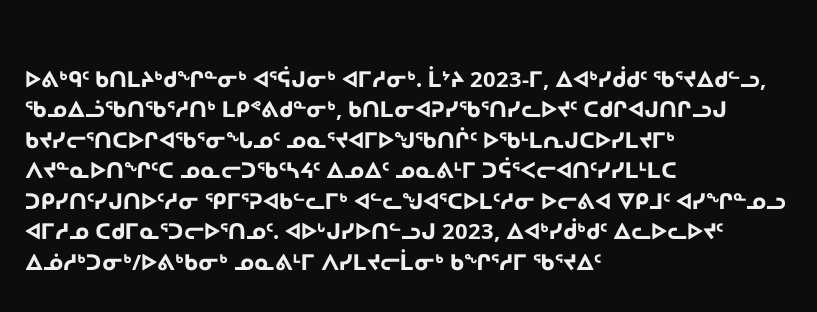ᐅᕕᒃᑫᑦ ᑲᑎᒪᔨᒃᑯᖏᓐᓂᒃ ᐊᕐᕌᒍᓂᒃ ᐊᒥᓱᓂᒃ. ᒫᔾᔨ 2023-ᒥ, ᐃᐊᒃᓯᑰᑯᑦ ᖃᕐᔪᐃᑯᓪᓗ, ᖃᓄᐃᓘᖃᑎᖃᕐᓱᑎᒃ ᒪᑭᕝᕕᑯᓐᓂᒃ, ᑲᑎᒪᓂᐊᕈᓯᖃᕐᑎᓯᓚᐅᔪᑦ ᑕᑯᒋᐊᒍᑎᒋᓗᒍ ᑲᔪᓯᓕᕐᑎᑕᐅᒋᐊᖃᕐᓂᖓᓄᑦ ᓄᓇᕐᔪᐊᒥᐅᖑᖃᑎᒌᑦ ᐅᖃᒻᒪᕆᒍᑕᐅᓯᒪᔪᒥᒃ ᐱᔪᓐᓇᐅᑎᖏᑦᑕ ᓄᓇᓕᑐᖃᑦᓴᔦᑦ ᐃᓄᐃᑦ ᓄᓇᕕᒻᒥ ᑐᕌᕐᐸᓕᐊᑎᑦᓯᓯᒪᒻᒪᑕ ᑐᑭᓯᑎᑦᓯᒍᑎᐅᑦᓱᓂ ᕿᒥᕐᕈᐊᑲᓪᓚᒥᒃ ᐊᓪᓚᖑᐊᕐᑕᐅᒪᑦᓱᓂ ᐅᓕᕕᐊ ᐁᑭᒧᑦ ᐊᓯᖏᓐᓄᓗ ᐊᒥᓱᓄ ᑕᑯᒥᓇᕐᑐᓕᐅᕐᑎᓄᑦ. ᐊᐅᒡᒍᓯᐅᑎᓪᓗᒍ 2023, ᐃᐊᒃᓯᑰᒃᑯᑦ ᐃᓚᐅᓚᐅᔪᑦ ᐃᓅᓱᒃᑐᓂᒃ/ᐅᕕᒃᑲᓂᒃ ᓄᓇᕕᒻᒥ ᐱᓯᒪᔪᓕᒫᓂᒃ ᑲᖏᕐᓱᒥ ᖃᕐᔪᐃᑦ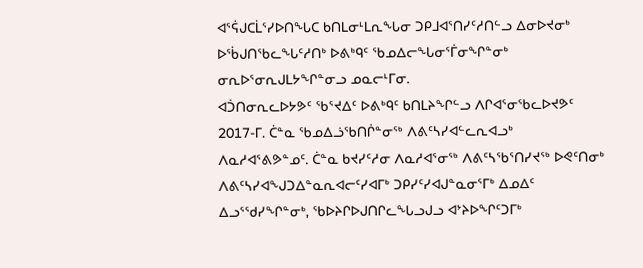ᐊᕐᕌᒍᑕᒫᕐᓯᐅᑎᖓᑕ ᑲᑎᒪᓂᒻᒪᕆᖓᓂ ᑐᑭᒧᐊᕐᑎᓯᑦᓱᑎᓪᓗ ᐃᓂᐅᔪᓂᒃ ᐅᖄᒍᑎᖃᓚᖓᑦᓱᑎᒃ ᐅᕕᒃᑫᑦ ᖃᓄᐃᓕᖓᓂᕐᒦᓂᖏᓐᓂᒃ ᓂᕆᐅᕐᓂᕆᒍᒪᔭᖏᓐᓂᓗ ᓄᓇᓕᒻᒥᓂ.
ᐊᑑᑎᓂᕆᓚᐅᔭᕗᑦ ᖃᕐᔪᐃᑦ ᐅᕕᒃᑫᑦ ᑲᑎᒪᔨᖏᓪᓗ ᐱᒋᐊᕐᓂᖃᓚᐅᔪᕗᑦ 2017-ᒥ. ᑖᓐᓇ ᖃᓄᐃᓘᖃᑎᒌᓐᓂᖅ ᐱᕕᑦᓴᓯᐊᓪᓚᕆᐊᓗᒃ ᐱᓇᓱᐊᕐᕕᕗᓐᓄᑦ. ᑖᓐᓇ ᑲᔪᓯᑦᓱᓂ ᐱᓇᓱᐊᕐᓂᖅ ᐱᕕᑦᓴᖃᕐᑎᓯᔪᖅ ᐅᕙᑦᑎᓂᒃ ᐱᕕᑦᓴᓯᐊᖑᑐᐃᓐᓇᕆᐊᓕᑦᓯᐊᒥᒃ ᑐᑭᓯᑦᓯᐊᒍᓐᓇᓂᕐᒥᒃ ᐃᓄᐃᑦ ᐃᓗᕐᖁᓯᖏᓐᓂᒃ, ᖃᐅᔨᒋᐅᒍᑎᒋᓚᖓᓗᒍᓗ ᐊᔾᔨᐅᖏᑦᑐᒥᒃ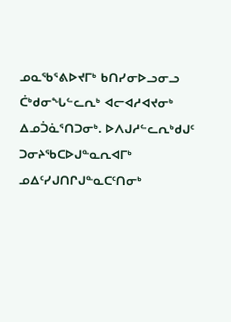ᓄᓇᖃᕐᕕᐅᔪᒥᒃ ᑲᑎᓯᓂᐅᓗᓂᓗ ᑖᒃᑯᓂᖓᓪᓚᕆᒃ ᐊᓕᐊᓱᐊᔪᓂᒃ ᐃᓄᑑᓈᕐᑎᑐᓂᒃ. ᐅᐱᒍᓱᓪᓚᕆᒃᑯᒍᑦ ᑐᓂᔨᖃᑕᐅᒍᓐᓇᕆᐊᒥᒃ ᓄᐃᑦᓯᒍᑎᒋᒍᓐᓇᑕᑦᑎᓂᒃ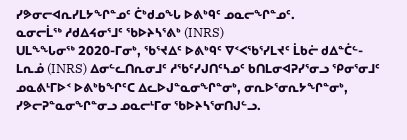ᓯᕗᓂᓕᐊᕆᓯᒪᔭᖏᓐᓄᑦ ᑖᒃᑯᓄᖓ ᐅᕕᒃᑫᑦ ᓄᓇᓕᖏᓐᓄᑦ.
ᓇᓂᓕᒫᖅ ᓱᑯᐃᔦᓂᕐᒧᑦ ᖃᐅᔨᓴᕐᕕᒃ (INRS)
ᑌᒪᖕᖓᓂᖅ 2020-ᒥᓂᒃ, ᖃᕐᔪᐃᑦ ᐅᕕᒃᑫᑦ ᐁᑉᐸᖃᕐᓯᒪᔪᑦ ᒫᑲᓖ ᑯᐃᓐᑖᓪ-ᒪᕆᓅ (INRS) ᐃᓂᓪᓚᑎᕆᓂᒧᑦ ᓱᖃᑦᓯᒍᑎᑦᓴᓄᑦ ᑲᑎᒪᓂᐊᕈᓯᕐᓂᓗ ᕿᓂᕐᓂᒧᑦ ᓄᓇᕕᒻᒥᐅᑉ ᐅᕕᒃᑲᖏᑦᑕ ᐃᓚᐅᒍᓐᓇᓂᖏᓐᓂᒃ, ᓂᕆᐅᕐᓂᕆᔭᖏᓐᓂᒃ, ᓯᕗᓕᕈᓐᓇᓂᖏᓐᓂᓗ ᓄᓇᓕᒻᒥᓂ ᖃᐅᔨᓴᕐᓂᑎᒍᓪᓗ.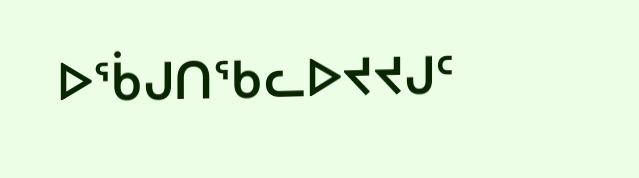ᐅᖄᒍᑎᖃᓚᐅᔪᔪᒍᑦ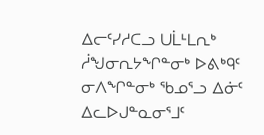ᐃᓕᑦᓯᓱᑕᓗ ᑌᒫᒻᒪᕆᒃ ᓲᖑᓂᕆᔭᖏᓐᓂᒃ ᐅᕕᒃᑫᑦ ᓂᐱᖏᓐᓂᒃ ᖃᓄᕐᓗ ᐃᓃᑦ ᐃᓚᐅᒍᓐᓇᓂᕐᒧᑦ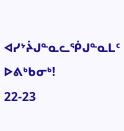ᐊᓯᔾᔩᒍᓐᓇᓚᖀᒍᓐᓇᒪᑦ ᐅᕕᒃᑲᓂᒃ!
22-23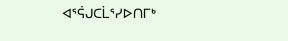ᐊᕐᕌᒍᑕᒫᕐᓯᐅᑎᒥᒃ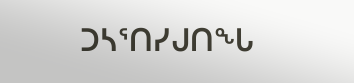ᑐᓴᕐᑎᓯᒍᑎᖓ